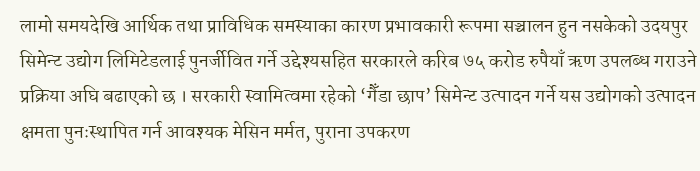लामो समयदेखि आर्थिक तथा प्राविधिक समस्याका कारण प्रभावकारी रूपमा सञ्चालन हुन नसकेको उदयपुर सिमेन्ट उद्योग लिमिटेडलाई पुनर्जीवित गर्ने उद्देश्यसहित सरकारले करिब ७५ करोड रुपैयाँ ऋण उपलब्ध गराउने प्रक्रिया अघि बढाएको छ । सरकारी स्वामित्वमा रहेको ‘गैँडा छाप’ सिमेन्ट उत्पादन गर्ने यस उद्योगको उत्पादन क्षमता पुनःस्थापित गर्न आवश्यक मेसिन मर्मत, पुराना उपकरण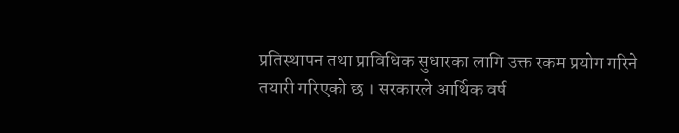प्रतिस्थापन तथा प्राविधिक सुधारका लागि उक्त रकम प्रयोग गरिने तयारी गरिएको छ । सरकारले आर्थिक वर्ष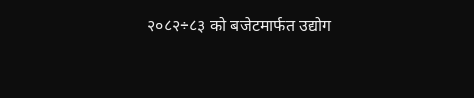२०८२÷८३ को बजेटमार्फत उद्योग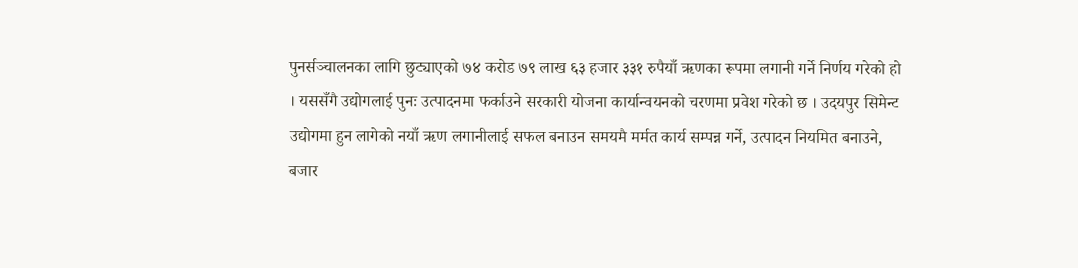पुनर्सञ्चालनका लागि छुट्याएको ७४ करोड ७९ लाख ६३ हजार ३३१ रुपैयाँ ऋणका रूपमा लगानी गर्ने निर्णय गरेको हो । यससँगै उद्योगलाई पुनः उत्पादनमा फर्काउने सरकारी योजना कार्यान्वयनको चरणमा प्रवेश गरेको छ । उदयपुर सिमेन्ट उद्योगमा हुन लागेको नयाँ ऋण लगानीलाई सफल बनाउन समयमै मर्मत कार्य सम्पन्न गर्ने, उत्पादन नियमित बनाउने, बजार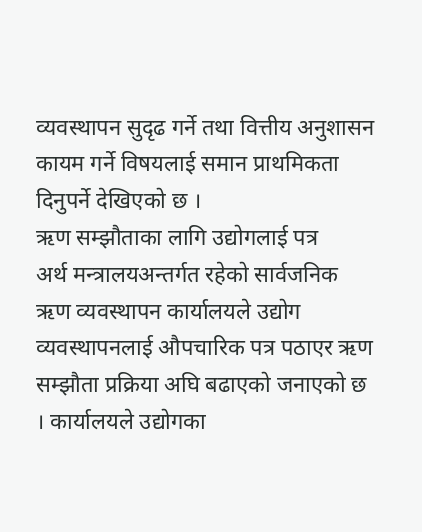व्यवस्थापन सुदृढ गर्ने तथा वित्तीय अनुशासन कायम गर्ने विषयलाई समान प्राथमिकता दिनुपर्ने देखिएको छ ।
ऋण सम्झौताका लागि उद्योगलाई पत्र
अर्थ मन्त्रालयअन्तर्गत रहेको सार्वजनिक ऋण व्यवस्थापन कार्यालयले उद्योग व्यवस्थापनलाई औपचारिक पत्र पठाएर ऋण सम्झौता प्रक्रिया अघि बढाएको जनाएको छ । कार्यालयले उद्योगका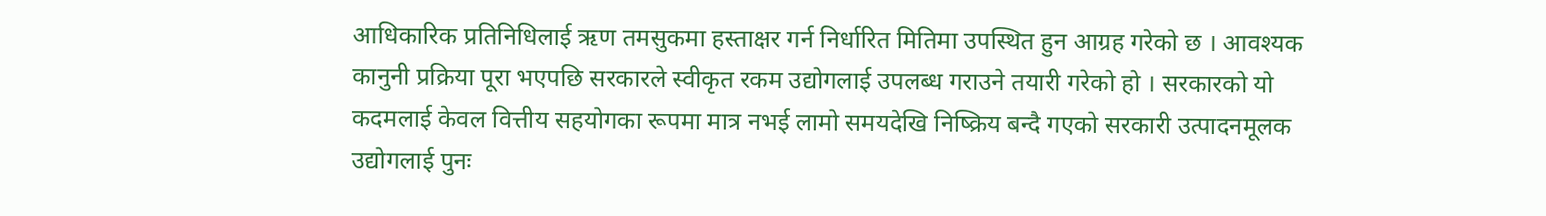आधिकारिक प्रतिनिधिलाई ऋण तमसुकमा हस्ताक्षर गर्न निर्धारित मितिमा उपस्थित हुन आग्रह गरेको छ । आवश्यक कानुनी प्रक्रिया पूरा भएपछि सरकारले स्वीकृत रकम उद्योगलाई उपलब्ध गराउने तयारी गरेको हो । सरकारको यो कदमलाई केवल वित्तीय सहयोगका रूपमा मात्र नभई लामो समयदेखि निष्क्रिय बन्दै गएको सरकारी उत्पादनमूलक उद्योगलाई पुनः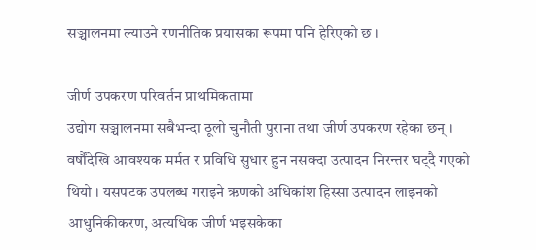सञ्चालनमा ल्याउने रणनीतिक प्रयासका रूपमा पनि हेरिएको छ ।

जीर्ण उपकरण परिवर्तन प्राथमिकतामा
उद्योग सञ्चालनमा सबैभन्दा ठूलो चुनौती पुराना तथा जीर्ण उपकरण रहेका छन् । वर्षौंदेखि आवश्यक मर्मत र प्रविधि सुधार हुन नसक्दा उत्पादन निरन्तर घट्दै गएको थियो । यसपटक उपलब्ध गराइने ऋणको अधिकांश हिस्सा उत्पादन लाइनको आधुनिकीकरण, अत्यधिक जीर्ण भइसकेका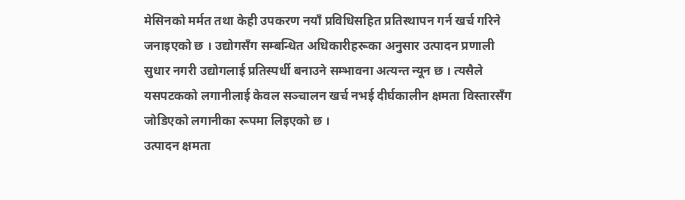मेसिनको मर्मत तथा केही उपकरण नयाँ प्रविधिसहित प्रतिस्थापन गर्न खर्च गरिने जनाइएको छ । उद्योगसँग सम्बन्धित अधिकारीहरूका अनुसार उत्पादन प्रणाली सुधार नगरी उद्योगलाई प्रतिस्पर्धी बनाउने सम्भावना अत्यन्त न्यून छ । त्यसैले यसपटकको लगानीलाई केवल सञ्चालन खर्च नभई दीर्घकालीन क्षमता विस्तारसँग जोडिएको लगानीका रूपमा लिइएको छ ।
उत्पादन क्षमता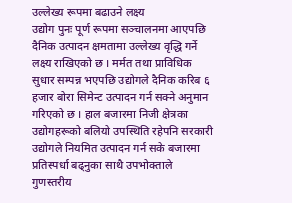उल्लेख्य रूपमा बढाउने लक्ष्य
उद्योग पुनः पूर्ण रूपमा सञ्चालनमा आएपछि दैनिक उत्पादन क्षमतामा उल्लेख्य वृद्धि गर्ने लक्ष्य राखिएको छ । मर्मत तथा प्राविधिक सुधार सम्पन्न भएपछि उद्योगले दैनिक करिब ६ हजार बोरा सिमेन्ट उत्पादन गर्न सक्ने अनुमान गरिएको छ । हाल बजारमा निजी क्षेत्रका उद्योगहरूको बलियो उपस्थिति रहेपनि सरकारी उद्योगले नियमित उत्पादन गर्न सके बजारमा प्रतिस्पर्धा बढ्नुका साथै उपभोक्ताले गुणस्तरीय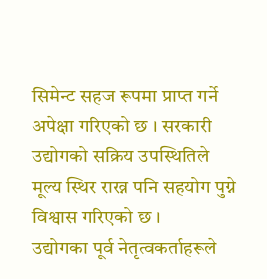सिमेन्ट सहज रूपमा प्राप्त गर्ने अपेक्षा गरिएको छ । सरकारी उद्योगको सक्रिय उपस्थितिले मूल्य स्थिर राख्न पनि सहयोग पुग्ने विश्वास गरिएको छ ।
उद्योगका पूर्व नेतृत्वकर्ताहरूले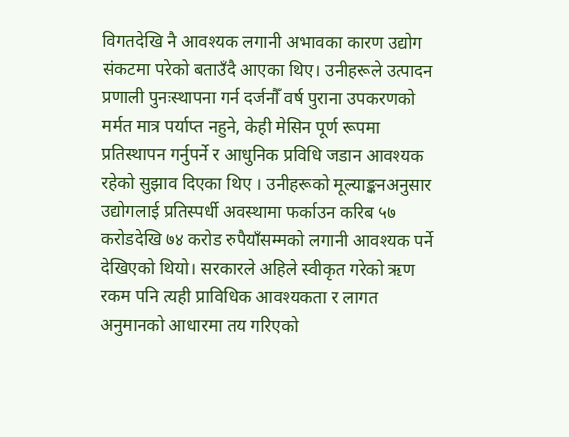विगतदेखि नै आवश्यक लगानी अभावका कारण उद्योग संकटमा परेको बताउँदै आएका थिए। उनीहरूले उत्पादन प्रणाली पुनःस्थापना गर्न दर्जनौँ वर्ष पुराना उपकरणको मर्मत मात्र पर्याप्त नहुने, केही मेसिन पूर्ण रूपमा प्रतिस्थापन गर्नुपर्ने र आधुनिक प्रविधि जडान आवश्यक रहेको सुझाव दिएका थिए । उनीहरूको मूल्याङ्कनअनुसार उद्योगलाई प्रतिस्पर्धी अवस्थामा फर्काउन करिब ५७ करोडदेखि ७४ करोड रुपैयाँसम्मको लगानी आवश्यक पर्ने देखिएको थियो। सरकारले अहिले स्वीकृत गरेको ऋण रकम पनि त्यही प्राविधिक आवश्यकता र लागत अनुमानको आधारमा तय गरिएको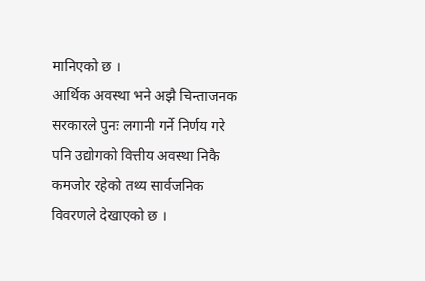मानिएको छ ।
आर्थिक अवस्था भने अझै चिन्ताजनक
सरकारले पुनः लगानी गर्ने निर्णय गरे पनि उद्योगको वित्तीय अवस्था निकै कमजोर रहेको तथ्य सार्वजनिक विवरणले देखाएको छ ।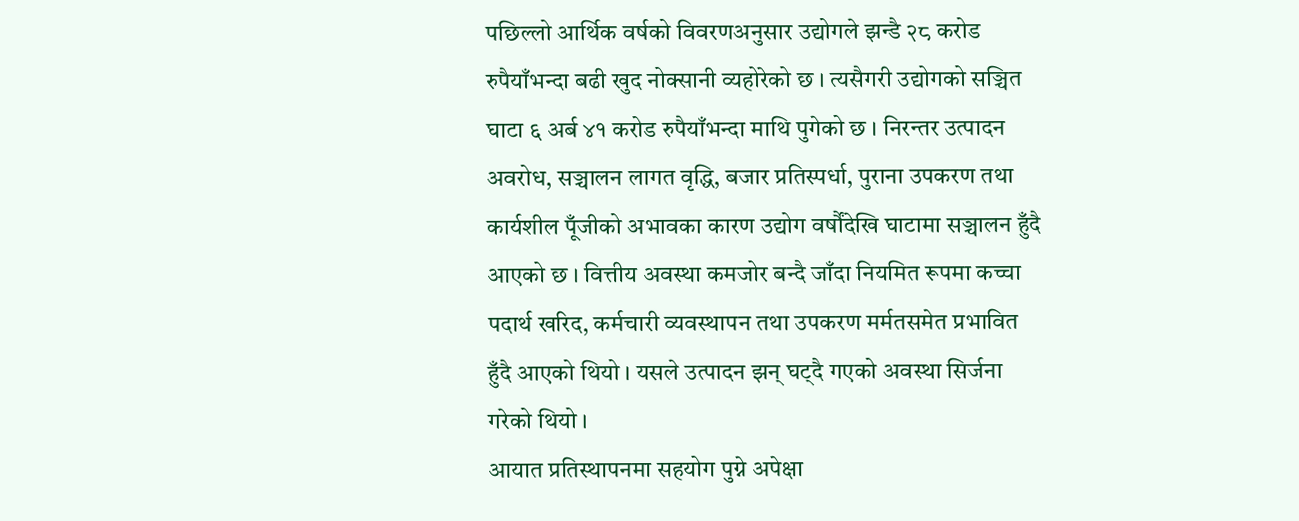पछिल्लो आर्थिक वर्षको विवरणअनुसार उद्योगले झन्डै २८ करोड रुपैयाँभन्दा बढी खुद नोक्सानी व्यहोरेको छ । त्यसैगरी उद्योगको सञ्चित घाटा ६ अर्ब ४१ करोड रुपैयाँभन्दा माथि पुगेको छ । निरन्तर उत्पादन अवरोध, सञ्चालन लागत वृद्धि, बजार प्रतिस्पर्धा, पुराना उपकरण तथा कार्यशील पूँजीको अभावका कारण उद्योग वर्षौंदेखि घाटामा सञ्चालन हुँदै आएको छ । वित्तीय अवस्था कमजोर बन्दै जाँदा नियमित रूपमा कच्चा पदार्थ खरिद, कर्मचारी व्यवस्थापन तथा उपकरण मर्मतसमेत प्रभावित हुँदै आएको थियो । यसले उत्पादन झन् घट्दै गएको अवस्था सिर्जना गरेको थियो ।
आयात प्रतिस्थापनमा सहयोग पुग्ने अपेक्षा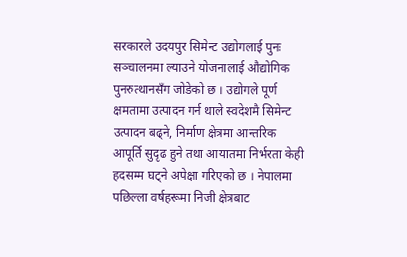सरकारले उदयपुर सिमेन्ट उद्योगलाई पुनः सञ्चालनमा ल्याउने योजनालाई औद्योगिक पुनरुत्थानसँग जोडेको छ । उद्योगले पूर्ण क्षमतामा उत्पादन गर्न थाले स्वदेशमै सिमेन्ट उत्पादन बढ्ने, निर्माण क्षेत्रमा आन्तरिक आपूर्ति सुदृढ हुने तथा आयातमा निर्भरता केही हदसम्म घट्ने अपेक्षा गरिएको छ । नेपालमा पछिल्ला वर्षहरूमा निजी क्षेत्रबाट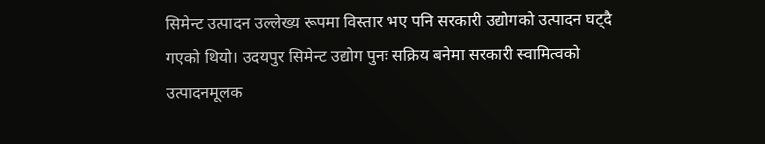सिमेन्ट उत्पादन उल्लेख्य रूपमा विस्तार भए पनि सरकारी उद्योगको उत्पादन घट्दै गएको थियो। उदयपुर सिमेन्ट उद्योग पुनः सक्रिय बनेमा सरकारी स्वामित्वको उत्पादनमूलक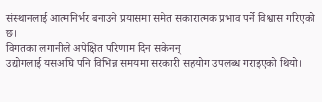संस्थानलाई आत्मनिर्भर बनाउने प्रयासमा समेत सकारात्मक प्रभाव पर्ने विश्वास गरिएको छ।
विगतका लगानीले अपेक्षित परिणाम दिन सकेनन्
उद्योगलाई यसअघि पनि विभिन्न समयमा सरकारी सहयोग उपलब्ध गराइएको थियो।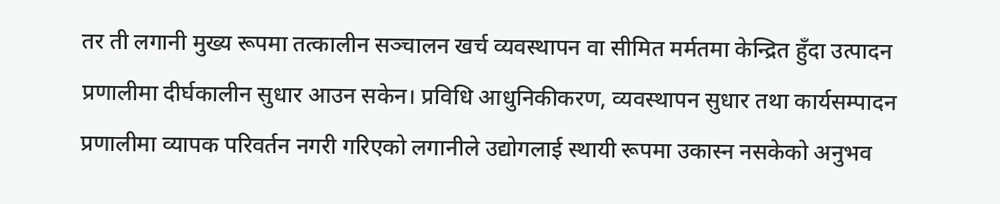तर ती लगानी मुख्य रूपमा तत्कालीन सञ्चालन खर्च व्यवस्थापन वा सीमित मर्मतमा केन्द्रित हुँदा उत्पादन प्रणालीमा दीर्घकालीन सुधार आउन सकेन। प्रविधि आधुनिकीकरण, व्यवस्थापन सुधार तथा कार्यसम्पादन प्रणालीमा व्यापक परिवर्तन नगरी गरिएको लगानीले उद्योगलाई स्थायी रूपमा उकास्न नसकेको अनुभव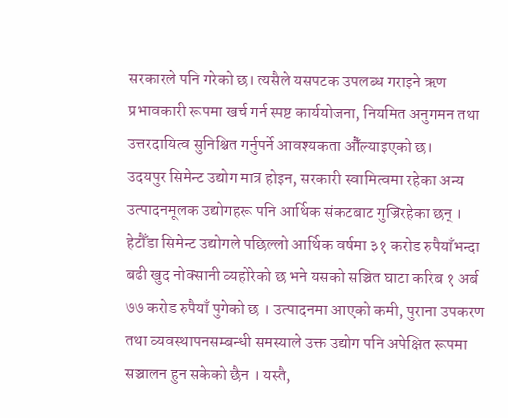सरकारले पनि गरेको छ। त्यसैले यसपटक उपलब्ध गराइने ऋण प्रभावकारी रूपमा खर्च गर्न स्पष्ट कार्ययोजना, नियमित अनुगमन तथा उत्तरदायित्व सुनिश्चित गर्नुपर्ने आवश्यकता औँल्याइएको छ।
उदयपुर सिमेन्ट उद्योग मात्र होइन, सरकारी स्वामित्वमा रहेका अन्य उत्पादनमूलक उद्योगहरू पनि आर्थिक संकटबाट गुज्रिरहेका छन् । हेटौँडा सिमेन्ट उद्योगले पछिल्लो आर्थिक वर्षमा ३१ करोड रुपैयाँभन्दा बढी खुद नोक्सानी व्यहोरेको छ भने यसको सञ्चित घाटा करिब १ अर्ब ७७ करोड रुपैयाँ पुगेको छ । उत्पादनमा आएको कमी, पुराना उपकरण तथा व्यवस्थापनसम्बन्धी समस्याले उक्त उद्योग पनि अपेक्षित रूपमा सञ्चालन हुन सकेको छैन । यस्तै,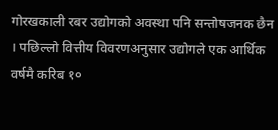गोरखकाली रबर उद्योगको अवस्था पनि सन्तोषजनक छैन । पछिल्लो वित्तीय विवरणअनुसार उद्योगले एक आर्थिक वर्षमै करिब १०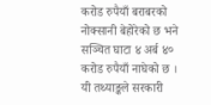करोड रुपैयाँ बराबरको नोक्सानी बेहोरेको छ भने सञ्चित घाटा ४ अर्ब ४० करोड रुपैयाँ नाघेको छ । यी तथ्याङ्कले सरकारी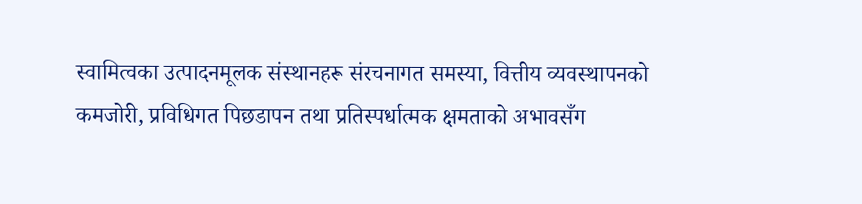स्वामित्वका उत्पादनमूलक संस्थानहरू संरचनागत समस्या, वित्तीय व्यवस्थापनको कमजोरी, प्रविधिगत पिछडापन तथा प्रतिस्पर्धात्मक क्षमताको अभावसँग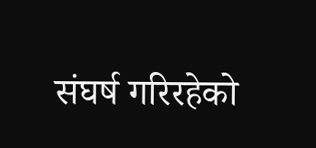संघर्ष गरिरहेको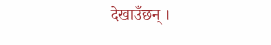देखाउँछन् ।